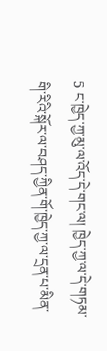5 ང་ཁྱེད་ཀྱ་མུ་ལ་འོད་དེ་གང་ལ། ཁྱེད་ཀྱ་ལ་དེ་གཏམ་གི་རིའི་སྐོར་ལ་བཤད་ཀྱིན་གོ་ཁྱེད་ཀྱ་ལ་དྲན་པ་མིན་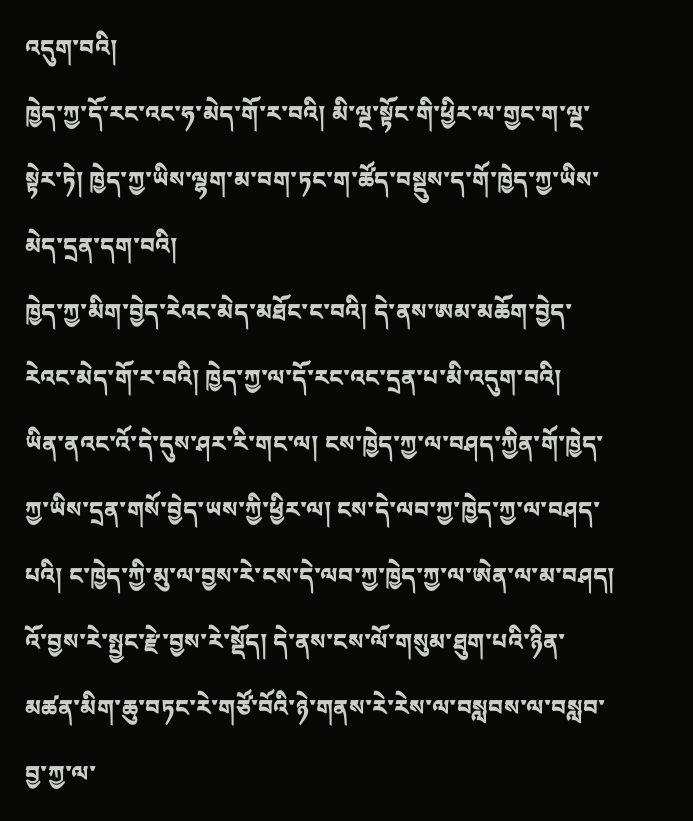འདུག་བའི།
ཁྱེད་ཀྱ་དོ་རང་འང་ཧ་མེད་གོ་ར་བའི། མི་ལྔ་སྟོང་གི་ཕྱིར་ལ་གྱང་ག་ལྔ་སྟེར་ཏེ། ཁྱེད་ཀྱ་ཡིས་ལྷག་མ་བག་ཏང་ག་ཚོད་བསྡུས་ད་གོ་ཁྱེད་ཀྱ་ཡིས་མེད་དྲན་དག་བའི།
ཁྱེད་ཀྱ་མིག་བྱེད་རེའང་མེད་མཐོང་ང་བའི། དེ་ནས་ཨམ་མཆོག་བྱེད་རེའང་མེད་གོ་ར་བའི། ཁྱེད་ཀྱ་ལ་དོ་རང་འང་དྲན་པ་མི་འདུག་བའི།
ཡིན་ནའང་འོ་དེ་དུས་ཤར་རི་གང་ལ། ངས་ཁྱེད་ཀྱ་ལ་བཤད་ཀྱིན་གོ་ཁྱེད་ཀྱ་ཡིས་དྲན་གསོ་བྱེད་ཡས་ཀྱི་ཕྱིར་ལ། ངས་དེ་ལབ་ཀྱ་ཁྱེད་ཀྱ་ལ་བཤད་པའི། ང་ཁྱེད་ཀྱི་མུ་ལ་བྱས་རེ་ངས་དེ་ལབ་ཀྱ་ཁྱེད་ཀྱ་ལ་ཨེན་ལ་མ་བཤད།
འོ་བྱས་རེ་སྤྱང་རྫེ་བྱས་རེ་སྡོད། དེ་ནས་ངས་ལོ་གསུམ་ཐུག་པའི་ཉིན་མཚན་མིག་ཆུ་བཏང་རེ་གཙོ་བོའི་ཉེ་གནས་རེ་རེས་ལ་བསླབས་ལ་བསླབ་བྱ་ཀྱ་ལ་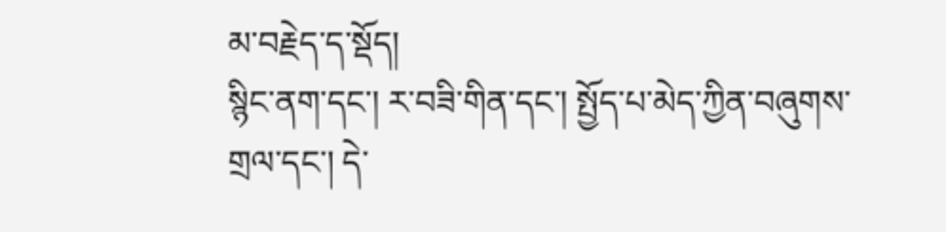མ་བརྗེད་ད་སྡོད།
སྙིང་ནག་དང་། ར་བཟི་གིན་དང་། སྤྱོད་པ་མེད་ཀྱིན་བཞུགས་གྲལ་དང་། དེ་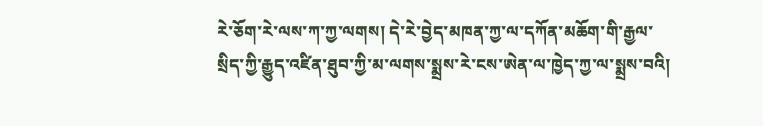རེ་ཅོག་རེ་ལས་ཀ་ཀྱ་ལགས། དེ་རེ་བྱེད་མཁན་ཀྱ་ལ་དཀོན་མཆོག་གི་རྒྱལ་སྲིད་ཀྱི་རྒྱུད་འཛིན་ཐུབ་ཀྱི་མ་ལགས་སྨྲས་རེ་ངས་ཨེན་ལ་ཁྱེད་ཀྱ་ལ་སྨྲས་བའི།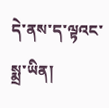དེ་ནས་ད་ལྟའང་སྨྲ་ཡིན།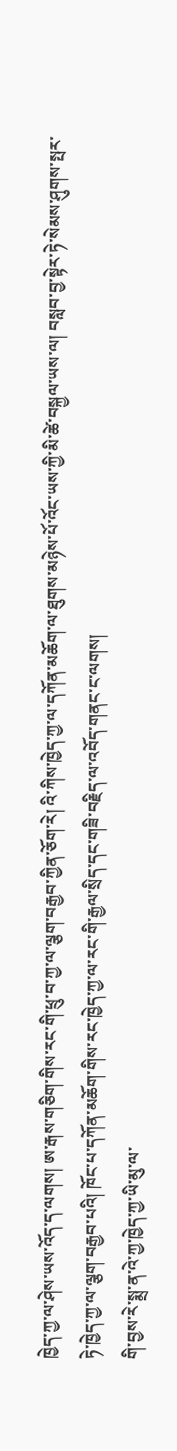ཁྱེད་ཀྱ་ལ་ཤེས་ཡས་འོད་ད་ལགས། ཨ་རྒས་གཅིག་གིས་རང་གི་ཕྲུ་བ་ཀྱ་ལ་ལྕག་བརྒྱབ་ཀྱིན་ཅོག་རེ། འི་ཀིས་ཁྱེད་ཀྱ་ལ་དཀོན་མཆོག་ལ་ཐུགས་མཉེས་པོ་འོང་ཡས་ཀྱི་མི་ཚེ་བསྐྱལ་ཡས་ལ། བསླབ་བྱ་སྟེར་ཏེ་སེམས་ཤུགས་སྤར་ཏེ་ཁྱེད་ཀྱ་ལ་ལྕག་བརྒྱབ་པའི། ཁོང་པ་དཀོན་མཆོག་གིས་རང་ཁྱེད་ཀྱ་ལ་རང་གི་རྒྱལ་སྲིད་དང་གཟི་བརྗིད་ལ་འབོད་གནང་ང་ལགས།
གི་བྱས་རེ་སྨྲ་ན་འེ་ཀྱ་ཁྱེད་ཀྱ་ཡི་མུ་ལ་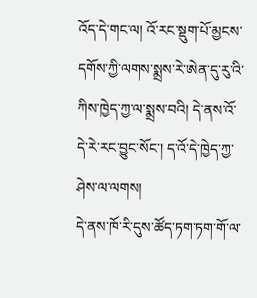འོད་དེ་གང་ལ། འོ་རང་སྡུག་པོ་མྱངས་དགོས་ཀྱི་ལགས་སྨྲས་རེ་ཨེན་དུ་རུ་འི་ཀིས་ཁྱེད་ཀྱ་ལ་སྨྲས་བའི། དེ་ནས་འོ་དེ་རེ་རང་བྱུང་སོང་། ད་འོ་དེ་ཁྱེད་ཀྱ་ཤེས་ལ་ལགས།
དེ་ནས་ཁོ་རི་དུས་ཚོད་ཏག་ཏག་གོ་ལ་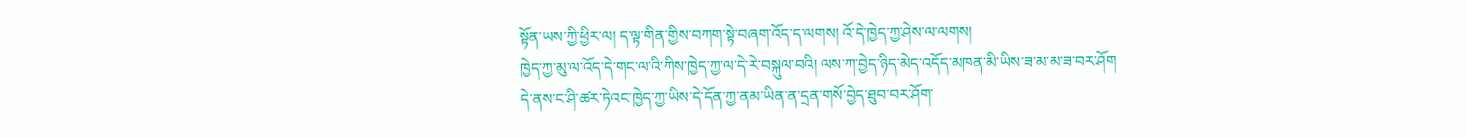སྟོན་ཡས་ཀྱི་ཕྱིར་ལ། ད་ལྟ་གིན་གྱིས་བཀག་སྟེ་བཞག་འོད་ད་ལགས། འོ་དེ་ཁྱེད་ཀྱ་ཤེས་ལ་ལགས།
ཁྱེད་ཀྱ་མུ་ལ་འོད་དེ་གང་ལ་འི་ཀིས་ཁྱེད་ཀྱ་ལ་དེ་རེ་བསྐུལ་བའི། ལས་ཀ་བྱེད་ཉིད་མེད་འདོད་མཁན་མི་ཡིས་ཟ་མ་མ་ཟ་བར་ཤོག
དེ་ནས་ང་ཤི་ཚར་ཏེའང་ཁྱེད་ཀྱ་ཡིས་དེ་དོན་ཀྱ་ནམ་ཡིན་ན་དྲན་གསོ་བྱེད་ཐུབ་བར་ཤོག་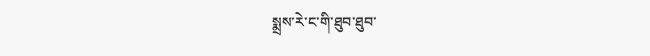སྨྲས་རེ་ང་གི་ཐུབ་ཐུབ་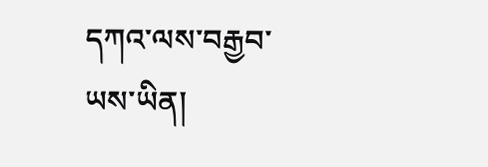དཀའ་ལས་བརྒྱབ་ཡས་ཡིན།